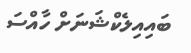ބައިއިލެކްޝަނަށް ހާއްސަ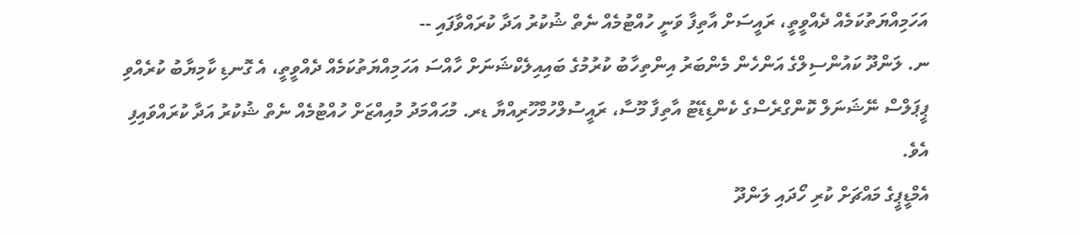އަހަމިއްޔަތުކަމެއް ދެއްވީތީ، ރައީސަށް އާތިފާ ވަނީ ހުއްޓުމެއް ނެތް ޝުކުރު އަދާ ކުރައްވާފައި --
ނ. ލަންދޫ ކައުންސިލްގެ އަންހެން މެންބަރު އިންތިހާބު ކުރުމުގެ ބައިއިލެކްޝަނަށް ހާއްސަ އަހަމިއްޔަތުކަމެއް ދެއްވީތީ، އެ ގޮނޑި ކާމިޔާބު ކުރެއްވި ޕީޕަލްސް ނޭޝަނަލް ކޮންގްރެސްގެ ކެންޑިޑޭޓު އާތިފާ މޫސާ، ރައީސުލްހުމްހޫރިއްޔާ ޑރ. މުޙައްމަދު މުއިއްޒަށް ހުއްޓުމެއް ނެތް ޝުކުރު އަދާ ކުރައްވައިފި އެވެ.
އެމްޑީޕީގެ މައްޗަށް ކުރި ހޯދައި ލަންދޫ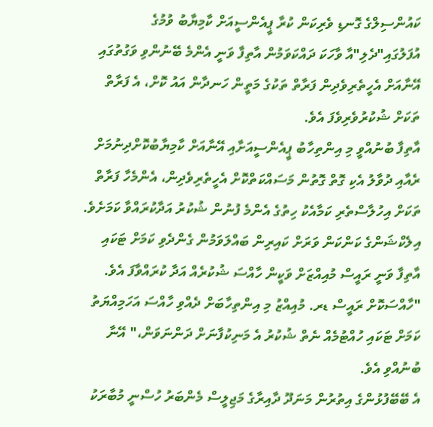ކައުންސިލްގެ ގޮނޑި ވެރިކަން ކުރާ ޕީއެންސީއަށް ކާމިޔާބު ވުމުގެ އުފަލުގައި"ދެލި"އާ ވާހަކަ ދައްކަވަމުން އާތިފާ ވަނީ އެންމެ ބޭނުންވި ވަގުތުގައި އޭނާއަށް އެހީތެރިވެދިން ފަރާތް ތަކުގެ މަތީން ހަނދާން އައު ކޮށް، އެ ފަރާތް ތަކަށް ޝުކުރުވެރިވެފަ އެވެ.
އާތިފާ ބުނުއްވީ މި އިންތިހާބު ޕީއެންސީއަށާއި އޭނާއަށް ކާމިޔާބުކޮށްދިނުމަށް ރެއާއި ދުވާލު އެކި ގޮތް ގޮތުން މަސައްކަތްކޮށް އެހީތެރިވެދިން، އެންމެހާ ފަރާތް ތަކަށް އިހުލާސްތެރި ކަމާއެކު ހިތުގެ އެންމެ ފުނުން ޝުކުރު އަދާކުރައްވާ ކަމަށެވެ.
އިލެކްޝަންގެ ކަންކަން ވަރަށް ކައިރިން ބައްލަވަމުން ގެންދެވި ކަމަށް ޓަކައި އާތިފާ ވަނީ ރައީސް މުއިއްޒަށް ވަކީން ހާއްސަ ޝުކުރެއް އަދާ ކުރައްވާފަ އެވެ.
"ހާއްސަކޮށް ރައީސް ޑރ. މުއިއްޒު މި އިންތިހާބަށް ދެއްވި ހާއްސަ އަހަމިއްޔަތު ކަމަށް ޓަކައި ހުއްޓުމެއް ނެތް ޝުކުރު އެ މަނިކުފާނަށް ދަންނަވަން،" އޭނާ ބުނުއްވި އެވެ.
އެ ބޭބޭފުޅުންގެ އިތުރުން މަނަދޫ ދާއިރާގެ މަޖިލީސް މެންބަރު ހުސްނީ މުބާރަކު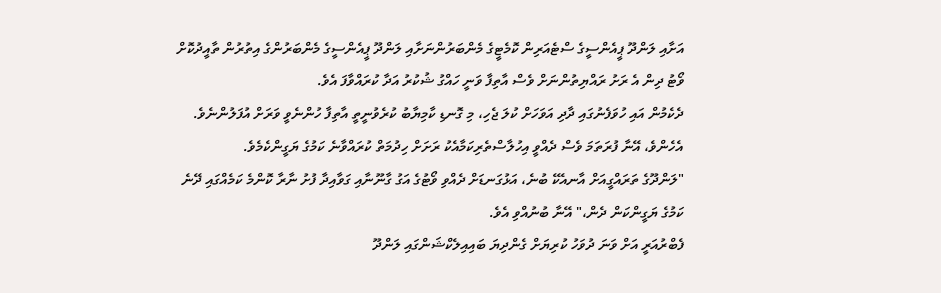އަށާއި ލަންދޫ ޕީއެންސީގެ ސްޓެއަރިން ކޮމެޓީގެ މެންބަރުންނަށާއި ލަންދޫ ޕީއެންސީގެ މެންބަރުންގެ އިތުރުން ތާއީދުކޮށް ވޯޓު ދިން އެ ރަށު ރައްޔިތުންނަށް ވެސް އާތިފާ ވަނީ ހައްގު ޝުކުރު އަދާ ކުރައްވާފަ އެވެ.
ދެކެމުން އައި ހުވަފެނުގައި ދާދި އަވަހަށް ކުލަ ޖެހި، މި ގޮނޑި ކާމިޔާބު ކުރެވުނީތީ އާތިފާ ހުންނެވީ ވަރަށް އުފަލުންނެވެ.
އެހެންވެ، އޭނާ ފުރަތަމަ ވެސް ދެއްވީ އިހުލާސްތެރިކަމާއެކު ރަށަށް ހިދުމަތް ކުރައްވާނެ ކަމުގެ ޔަގީންކެމެވެ.
"ލަންދޫގެ ތަރައްގީއަށް އާނއެކޭ ބުނެ، އަޅުގަނޑަށް ދެއްވި ވޯޓުގެ އަގު ގާނޫނާއި ގަވާއިދާ ފުށު ނާރާ ކޮންމެ ކަމެއްގައި ދޭނެ ކަމުގެ ޔަގީންކަން ދެން،" އޭނާ ބުނުއްވި އެވެ.
ފެބްރުއަރީ އަށް ވަނަ ދުވަހު ކުރިޔަށް ގެންދިޔަ ބައިއިލެކްޝަންގައި ލަންދޫ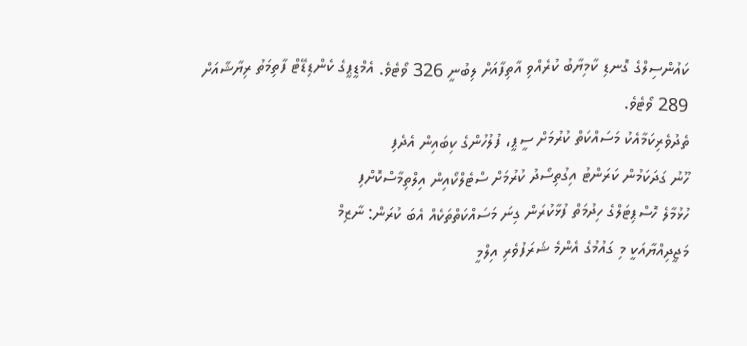ކައުންސިލްގެ ގޮނޑި ކާމިޔާބު ކުރެއްވި އާތިފާއަށް ލިބުނީ 326 ވޯޓެވެ. އެމްޑީޕީގެ ކެންޑިޑޭޓް ފާތިމަތު ރިޔާޝާއަށް 289 ވޯޓެވެ.
ތެދުވެރިކަމާއެކު މަސައްކަތް ކުރުމަށް ސީޕީ، ފުލުހުންގެ ކިބައިން އެދެފި
ހޫނު ގަދަކަމުން ކަރަންޓު އިގުތިސޯދު ކުރުމަށް ސްޓެލްކޯއިން އިލްތިމާސްކޮށްފި
ހުޅުމާލެ ހޮސްޕިޓަލްގެ ހިދުމަތް ފުޅާކުރަން ގިނަ މަސައްކަތްތަކެއް އެބަ ކުރަން: ނާޒިމް
މަޖީދިއްޔާއަކީ މި ގައުމުގެ އެންމެ ޝަރަފުވެރި އިލްމީ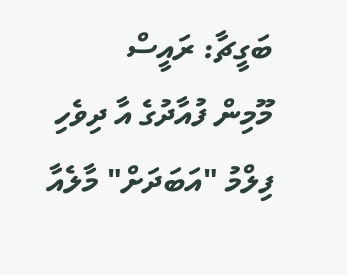ބަގީޗާ: ރައީސް
މޫމިން ފުއާދުގެ އާ ދިވެހި ފިލްމު "އަބަދަށް" މާލެއާ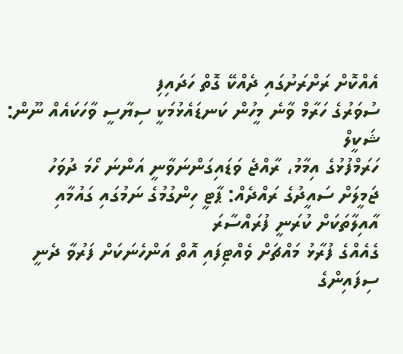އެއްކޮށް ރަށްރަށުގައި ދެއްކޭ ގޮތް ހަދައިފި
ސުވަރުގެ ހަރާމް ވާނެ މީހުން ކަނޑައެޅުމަކީ ސިޔާސީ ވާހަކައެއް ނޫން: ޝަކީލް
ހަރަމްފުޅުގެ އިމާމު، ރާއްޖެ ވަޑައިގަންނަވާނީ އަންނަ ހޯމަ ދުވަހު
ޖަމީލަށް ސައީދުގެ ރައްދެއް: ޕާޓީ ހިންގުމުގެ ނަމުގައި ގައުމާއި އާއިލާތަކަށް ކުރަނީ ފުރައްސާރަ
ގެއެއްގެ ފުރާޅު މައްޗަށް ވެއްޓިފައި އޮތް އަންހެނަކަށް ފަރުވާ ދެނީ
ސިފައިންގެ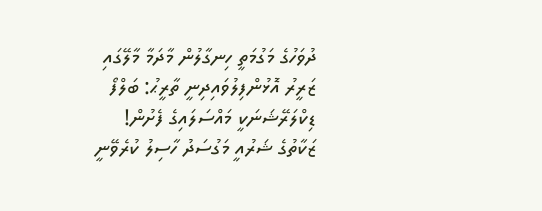ދުވަހުގެ މަގުމަތީ ހިނގާލުން މާދަމާ މާލޭގައި
ޒަރީރު އޮޅުންފިލުވައިދިނީ ތާރީޙު: ބަލްފޯ ޑިކްލަރޭޝަނަކީ މައްސަލައިގެ ފެށުން!
ޒަކާތުގެ ޝަރުއީ މަގުސަދު ހާސިލު ކުރެވޭނީ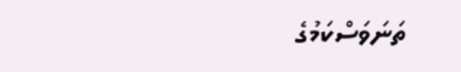ތަނަވަސްކަމުގެ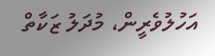އަހުލުވެރީން، މުދަލު ޒަކާތް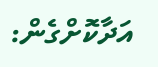އަދާކޮށްގެން: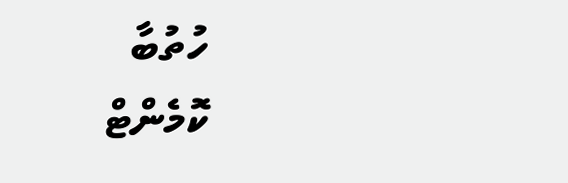ހުތުބާ
ކޮމެންޓް